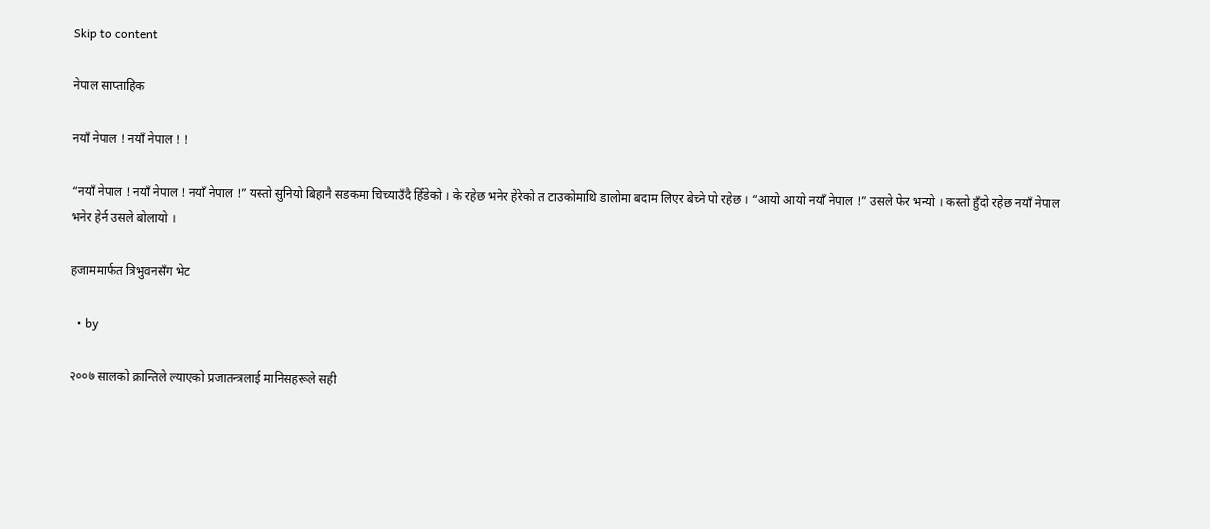Skip to content

नेपाल साप्ताहिक

नयाँ नेपाल ! नयाँ नेपाल ! !

“नयाँ नेपाल ! नयाँ नेपाल ! नयाँ नेपाल !” यस्तो सुनियो बिहानै सडकमा चिच्याउँदै हिँडेको । के रहेछ भनेर हेरेको त टाउकोमाथि डालोमा बदाम लिएर बेच्ने पो रहेछ । “आयो आयो नयाँ नेपाल !” उसले फेर भन्यो । कस्तो हुँदो रहेछ नयाँ नेपाल भनेर हेर्न उसले बोलायो ।

हजाममार्फत त्रिभुवनसँग भेट

  • by

२००७ सालको क्रान्तिले ल्याएको प्रजातन्त्रलाई मानिसहरूले सही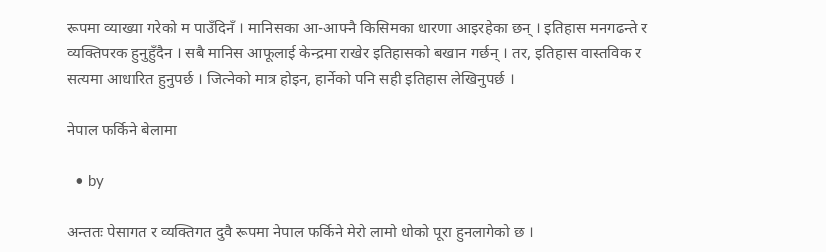रूपमा व्याख्या गरेको म पाउँदिनँ । मानिसका आ-आफ्नै किसिमका धारणा आइरहेका छन् । इतिहास मनगढन्ते र व्यक्तिपरक हुनुहुँदैन । सबै मानिस आफूलाई केन्द्रमा राखेर इतिहासको बखान गर्छन् । तर, इतिहास वास्तविक र सत्यमा आधारित हुनुपर्छ । जित्नेको मात्र होइन, हार्नेको पनि सही इतिहास लेखिनुपर्छ ।

नेपाल फर्किने बेलामा

  • by

अन्ततः पेसागत र व्यक्तिगत दुवै रूपमा नेपाल फर्किने मेरो लामो धोको पूरा हुनलागेको छ ।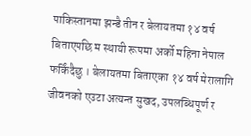पाकिस्तानमा झन्डै तीन र बेलायतमा १४ वर्ष बिताएपछि म स्थायी रूपमा अर्को महिना नेपाल फर्किंदैछु । बेलायतमा बिताएका १४ वर्ष मेरालागि जीवनको एउटा अत्यन्त सुखद, उपलब्धिपूर्ण र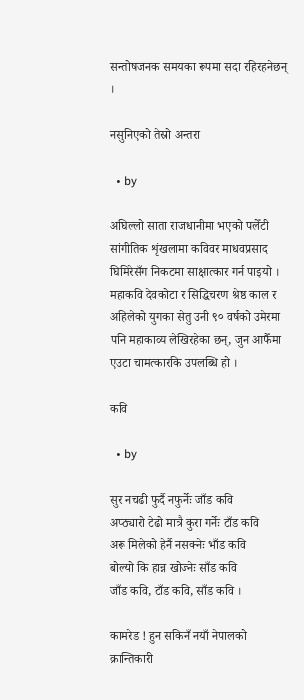सन्तोषजनक समयका रूपमा सदा रहिरहनेछन् ।

नसुनिएको तेस्रो अन्तरा

  • by

अघिल्लो साता राजधानीमा भएको पलेँटी सांगीतिक शृंखलामा कविवर माधवप्रसाद घिमिरेसँग निकटमा साक्षात्कार गर्न पाइयो । महाकवि देवकोटा र सिद्धिचरण श्रेष्ठ काल र अहिलेको युगका सेतु उनी ९० वर्षको उमेरमा पनि महाकाव्य लेखिरहेका छन्, जुन आफैँमा एउटा चामत्कारकि उपलब्धि हो ।

कवि

  • by

सुर नचढी फुर्दै नफुर्नेः जाँड कवि
अप्ठ्यारो टेढो मात्रै कुरा गर्नेः टाँड कवि
अरू मिलेको हेर्नै नसक्नेः भाँड कवि
बोल्यो कि हान्न खोज्नेः साँड कवि
जाँड कवि, टाँड कवि, साँड कवि ।

कामरेड ! हुन सकिनँ नयाँ नेपालको क्रान्तिकारी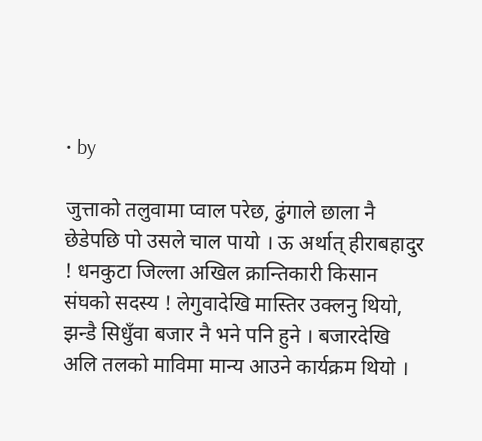• by

जुत्ताको तलुवामा प्वाल परेछ, ढुंगाले छाला नै छेडेपछि पो उसले चाल पायो । ऊ अर्थात् हीराबहादुर ! धनकुटा जिल्ला अखिल क्रान्तिकारी किसान संघको सदस्य ! लेगुवादेखि मास्तिर उक्लनु थियो, झन्डै सिधुँवा बजार नै भने पनि हुने । बजारदेखि अलि तलको माविमा मान्य आउने कार्यक्रम थियो ।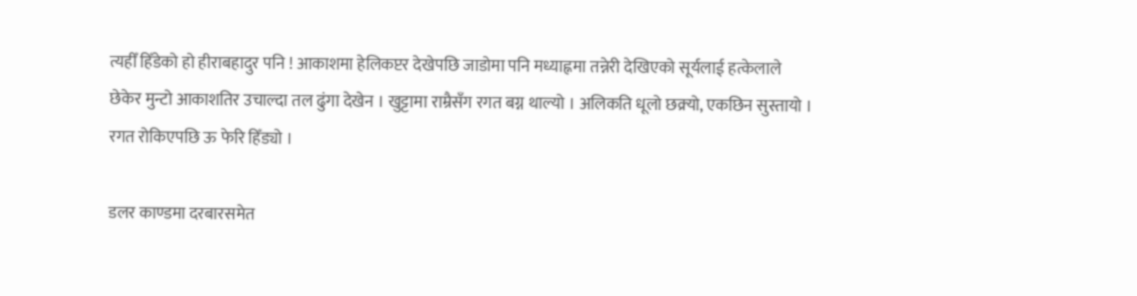त्यहीँ हिँडेको हो हीराबहादुर पनि ! आकाशमा हेलिकप्टर देखेपछि जाडोमा पनि मध्याह्नमा तन्नेरी देखिएको सूर्यलाई हत्केलाले छेकेर मुन्टो आकाशतिर उचाल्दा तल ढुंगा देखेन । खुट्टामा राम्रैसँग रगत बग्न थाल्यो । अलिकति धूलो छक्र्यो, एकछिन सुस्तायो । रगत रोकिएपछि ऊ फेरि हिँड्यो ।

डलर काण्डमा दरबारसमेत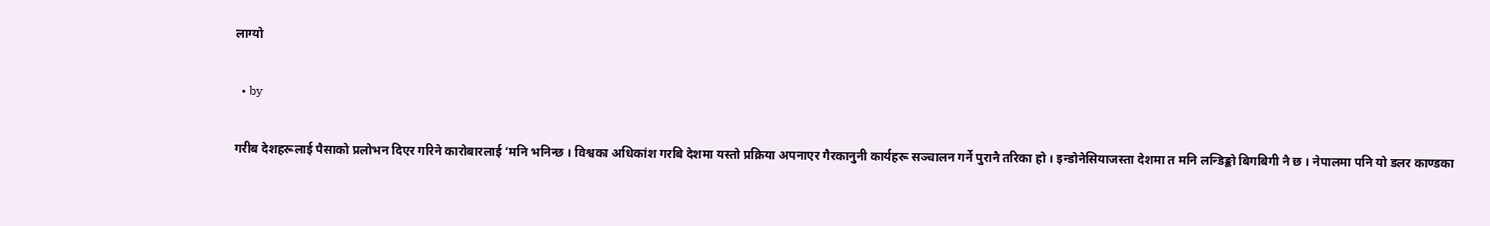लाग्यो

  • by

गरीब देशहरूलाई पैसाको प्रलोभन दिएर गरिने कारोबारलाई ‘मनि भनिन्छ । विश्वका अधिकांश गरबि देशमा यस्तो प्रक्रिया अपनाएर गैरकानुनी कार्यहरू सञ्चालन गर्ने पुरानै तरिका हो । इन्डोनेसियाजस्ता देशमा त मनि लन्डिङ्को बिगबिगी नै छ । नेपालमा पनि यो डलर काण्डका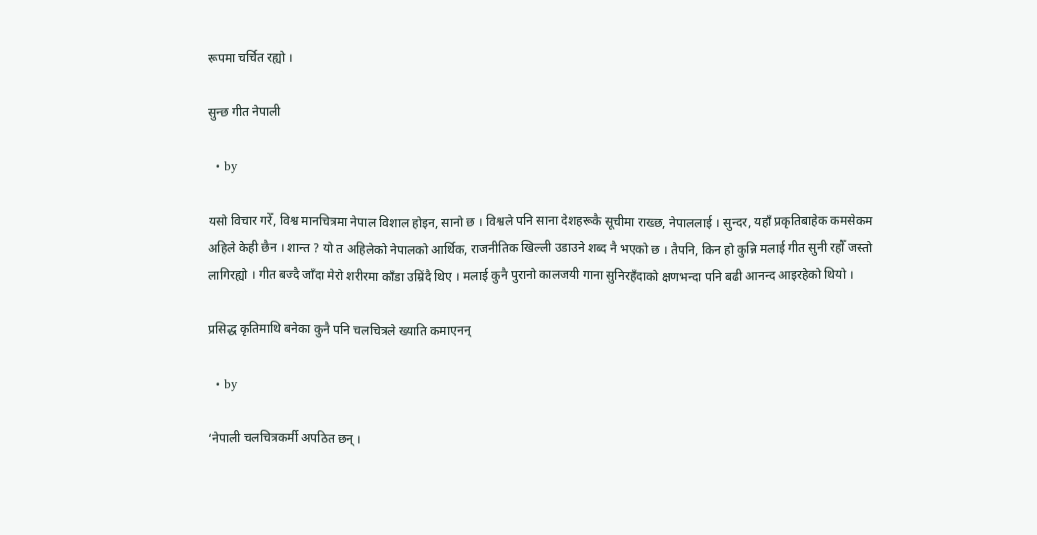रूपमा चर्चित रह्यो ।

सुन्छ गीत नेपाली

  • by

यसो विचार गरेँ, विश्व मानचित्रमा नेपाल विशाल होइन, सानो छ । विश्वले पनि साना देशहरूकै सूचीमा राख्छ, नेपाललाई । सुन्दर, यहाँ प्रकृतिबाहेक कमसेकम अहिले केही छैन । शान्त ? यो त अहिलेको नेपालको आर्थिक, राजनीतिक खिल्ली उडाउने शब्द नै भएको छ । तैपनि, किन हो कुन्नि मलाई गीत सुनी रहौँ जस्तो लागिरह्यो । गीत बज्दै जाँदा मेरो शरीरमा काँडा उम्रिंदै थिए । मलाई कुनै पुरानो कालजयी गाना सुनिरहँदाको क्षणभन्दा पनि बढी आनन्द आइरहेको थियो ।

प्रसिद्ध कृतिमाथि बनेका कुनै पनि चलचित्रले ख्याति कमाएनन्

  • by

‘नेपाली चलचित्रकर्मी अपठित छन् ।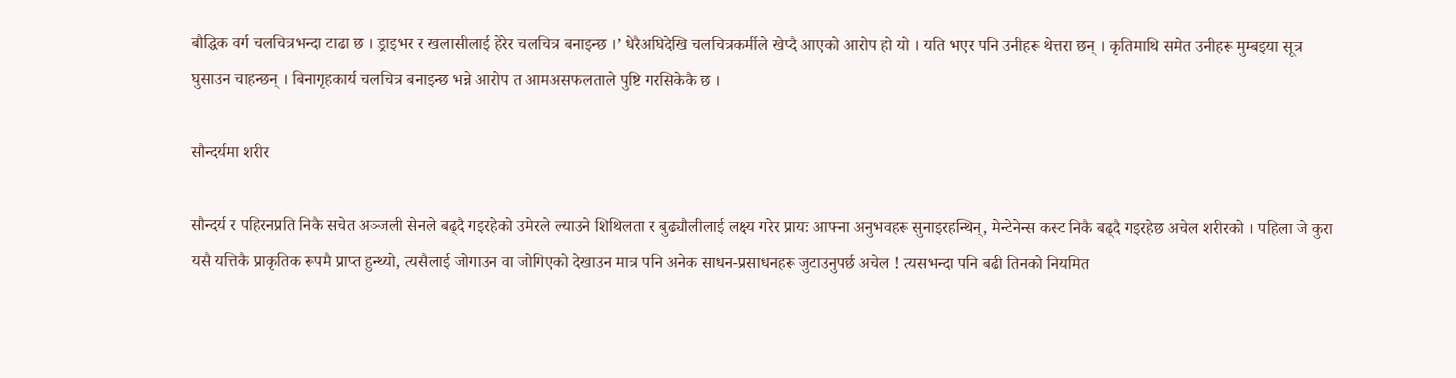बौद्धिक वर्ग चलचित्रभन्दा टाढा छ । ड्राइभर र खलासीलाई हेरेर चलचित्र बनाइन्छ ।’ धेरैअघिदेखि चलचित्रकर्मीले खेप्दै आएको आरोप हो यो । यति भएर पनि उनीहरू थेत्तरा छन् । कृतिमाथि समेत उनीहरू मुम्बइया सूत्र घुसाउन चाहन्छन् । बिनागृहकार्य चलचित्र बनाइन्छ भन्ने आरोप त आमअसफलताले पुष्टि गरसिकेकै छ ।

सौन्दर्यमा शरीर

सौन्दर्य र पहिरनप्रति निकै सचेत अञ्जली सेनले बढ्दै गइरहेको उमेरले ल्याउने शिथिलता र बुढ्यौलीलाई लक्ष्य गरेर प्रायः आफ्ना अनुभवहरू सुनाइरहन्थिन्, मेन्टेनेन्स कस्ट निकै बढ्दै गइरहेछ अचेल शरीरको । पहिला जे कुरा यसै यत्तिकै प्राकृतिक रूपमै प्राप्त हुन्थ्यो, त्यसैलाई जोगाउन वा जोगिएको देखाउन मात्र पनि अनेक साधन-प्रसाधनहरू जुटाउनुपर्छ अचेल ! त्यसभन्दा पनि बढी तिनको नियमित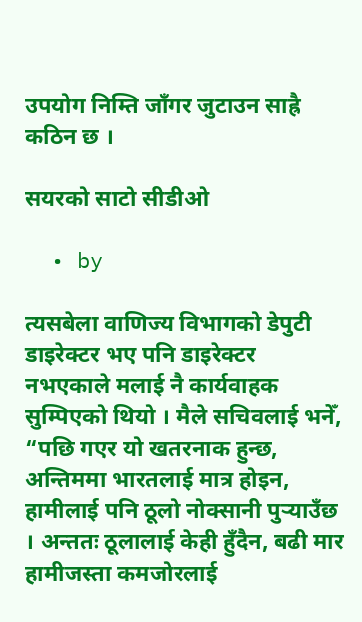उपयोग निम्ति जाँगर जुटाउन साह्रै कठिन छ ।

सयरको साटो सीडीओ

  • by

त्यसबेला वाणिज्य विभागको डेपुटी डाइरेक्टर भए पनि डाइरेक्टर नभएकाले मलाई नै कार्यवाहक सुम्पिएको थियो । मैले सचिवलाई भनेँ, “पछि गएर यो खतरनाक हुन्छ, अन्तिममा भारतलाई मात्र होइन, हामीलाई पनि ठूलो नोक्सानी पुर्‍याउँछ । अन्ततः ठूलालाई केही हुँदैन, बढी मार हामीजस्ता कमजोरलाई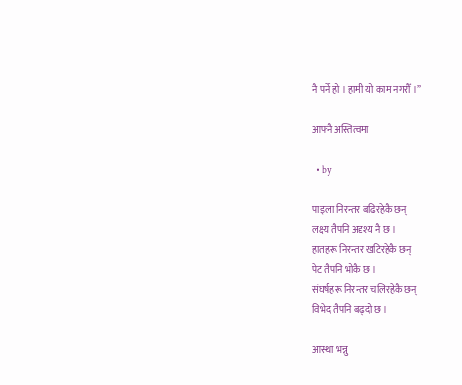नै पर्ने हो । हामी यो काम नगरौँ ।”

आफ्नै अस्तित्वमा

  • by

पाइला निरन्तर बढिरहेकै छन्
लक्ष्य तैपनि अदृश्य नै छ ।
हातहरू निरन्तर खटिरहेकै छन्
पेट तैपनि भोकै छ ।
संघर्षहरू निरन्तर चलिरहेकै छन्
विभेद तैपनि बढ्दो छ ।

आस्था भन्नु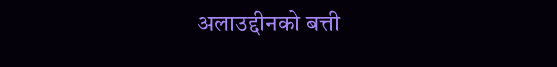अलाउद्दीनको बत्ती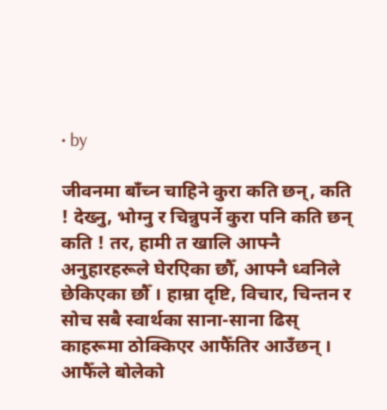• by

जीवनमा बाँच्न चाहिने कुरा कति छन्, कति ! देख्नु, भोग्नु र चिन्नुपर्ने कुरा पनि कति छन् कति ! तर, हामी त खालि आफ्नै अनुहारहरूले घेरएिका छौँ, आफ्नै ध्वनिले छेकिएका छौँ । हाम्रा दृष्टि, विचार, चिन्तन र सोच सबै स्वार्थका साना-साना ढिस् काहरूमा ठोक्किएर आफैँतिर आउँछन् । आफैँले बोलेको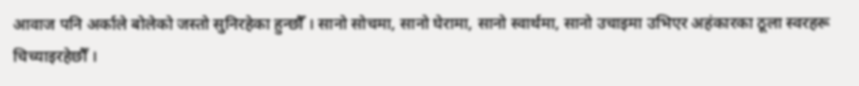आवाज पनि अर्काले बोलेको जस्तो सुनिरहेका हुन्छौँ । सानो सोचमा, सानो घेरामा, सानो स्वार्थमा, सानो उचाइमा उभिएर अहंकारका ठूला स्वरहरू चिच्याइरहेछौँ ।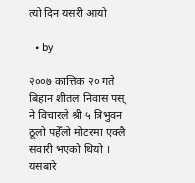त्यो दिन यसरी आयो

  • by

२००७ कात्तिक २० गते बिहान शीतल निवास पस् ने विचारले श्री ५ त्रिभुवन ठूलो पहेँलो मोटरमा एक्लै सवारी भएको थियो । यसबारे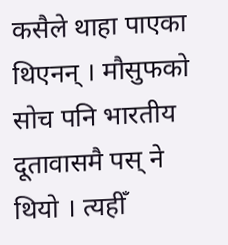कसैले थाहा पाएका थिएनन् । मौसुफको सोच पनि भारतीय दूतावासमै पस् ने थियो । त्यहीँ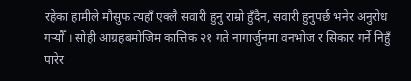रहेका हामीले मौसुफ त्यहाँ एक्लै सवारी हुनु राम्रो हुँदैन, सवारी हुनुपर्छ भनेर अनुरोध गर्‍यौँ । सोही आग्रहबमोजिम कात्तिक २१ गते नागार्जुनमा वनभोज र सिकार गर्ने निहुँ पारेर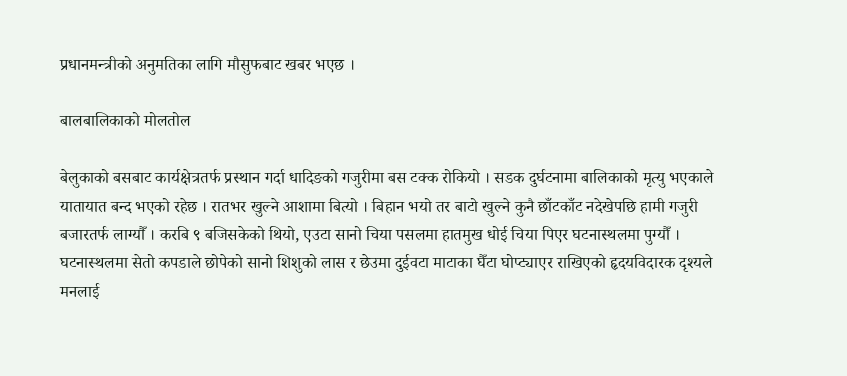प्रधानमन्त्रीको अनुमतिका लागि मौसुफबाट खबर भएछ ।

बालबालिकाको मोलतोल

बेलुकाको बसबाट कार्यक्षेत्रतर्फ प्रस्थान गर्दा धादिङको गजुरीमा बस टक्क रोकियो । सडक दुर्घटनामा बालिकाको मृत्यु भएकाले यातायात बन्द भएको रहेछ । रातभर खुल्ने आशामा बित्यो । बिहान भयो तर बाटो खुल्ने कुनै छाँटकाँट नदेखेपछि हामी गजुरी बजारतर्फ लाग्यौँ । करबि ९ बजिसकेको थियो, एउटा सानो चिया पसलमा हातमुख धोई चिया पिएर घटनास्थलमा पुग्यौँ । घटनास्थलमा सेतो कपडाले छोपेको सानो शिशुको लास र छेउमा दुईवटा माटाका घैँटा घोप्ट्याएर राखिएको हृदयविदारक दृश्यले मनलाई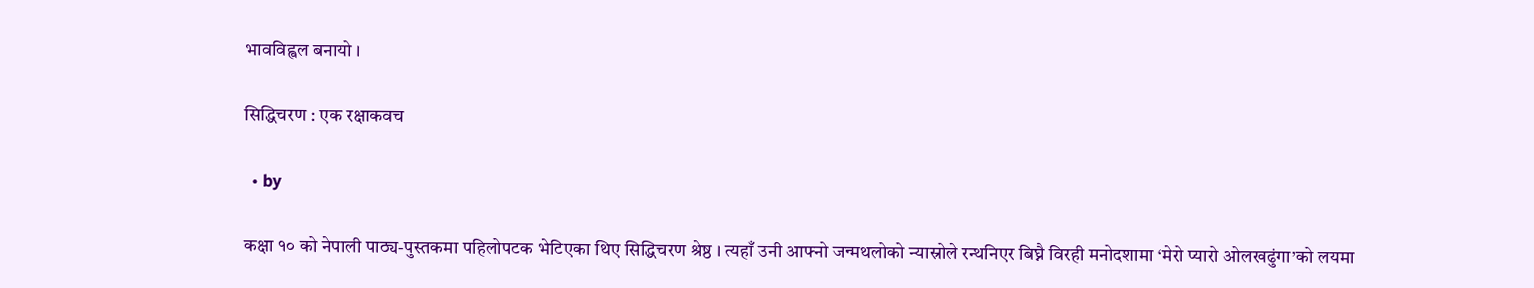भावविह्वल बनायो ।

सिद्धिचरण : एक रक्षाकवच

  • by

कक्षा १० को नेपाली पाठ्य-पुस्तकमा पहिलोपटक भेटिएका थिए सिद्धिचरण श्रेष्ठ । त्यहाँ उनी आफ्नो जन्मथलोको न्यास्रोले रन्थनिएर बिघ्नै विरही मनोदशामा ‘मेरो प्यारो ओलखढुंगा’को लयमा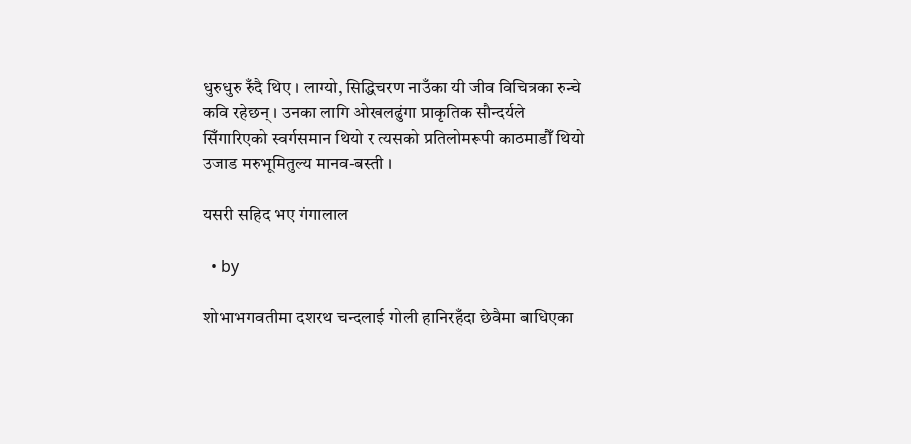धुरुधुरु रुँदै थिए । लाग्यो, सिद्धिचरण नाउँका यी जीव विचित्रका रुन्चे कवि रहेछन् । उनका लागि ओखलढुंगा प्राकृतिक सौन्दर्यले सिँगारिएको स्वर्गसमान थियो र त्यसको प्रतिलोमरूपी काठमाडौँ थियो उजाड मरुभूमितुल्य मानव-बस्ती ।

यसरी सहिद भए गंगालाल

  • by

शोभाभगवतीमा दशरथ चन्दलाई गोली हानिरहँदा छेवैमा बाधिएका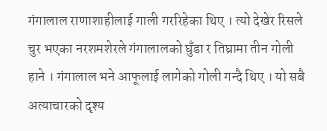गंगालाल राणाशाहीलाई गाली गररिहेका थिए । त्यो देखेर रिसले चुर भएका नरशमशेरले गंगालालको घुँडा र तिघ्रामा तीन गोली हाने । गंगालाल भने आफूलाई लागेको गोली गन्दै थिए । यो सबै अत्याचारको दृश्य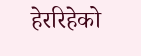हेररिहेको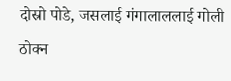दोस्रो पोडे, जसलाई गंगालाललाई गोली ठोक्न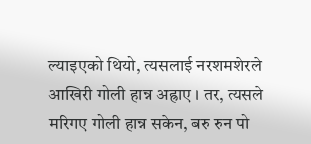ल्याइएको थियो, त्यसलाई नरशमशेरले आखिरी गोली हान्न अह्राए । तर, त्यसले मरिगए गोली हान्न सकेन, बरु रुन पो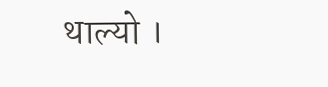थाल्यो ।